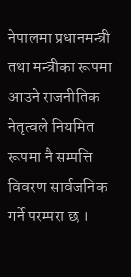नेपालमा प्रधानमन्त्री तथा मन्त्रीका रूपमा आउने राजनीतिक नेतृत्वले नियमित रूपमा नै सम्पत्ति विवरण सार्वजनिक गर्ने परम्परा छ ।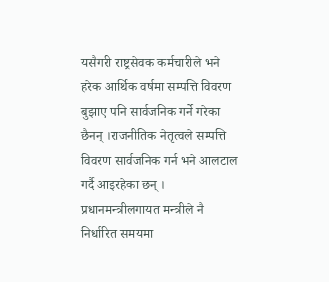यसैगरी राष्ट्रसेवक कर्मचारीले भने हरेक आर्थिक वर्षमा सम्पत्ति विवरण बुझाए पनि सार्वजनिक गर्ने गरेका छैनन् ।राजनीतिक नेतृत्वले सम्पत्ति विवरण सार्वजनिक गर्न भने आलटाल गर्दै आइरहेका छन् । प्रधानमन्त्रीलगायत मन्त्रीले नै निर्धारित समयमा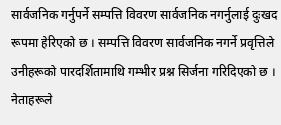सार्वजनिक गर्नुपर्ने सम्पत्ति विवरण सार्वजनिक नगर्नुलाई दुःखद रूपमा हेरिएको छ । सम्पत्ति विवरण सार्वजनिक नगर्ने प्रवृत्तिले उनीहरूको पारदर्शितामाथि गम्भीर प्रश्न सिर्जना गरिदिएको छ ।
नेताहरूले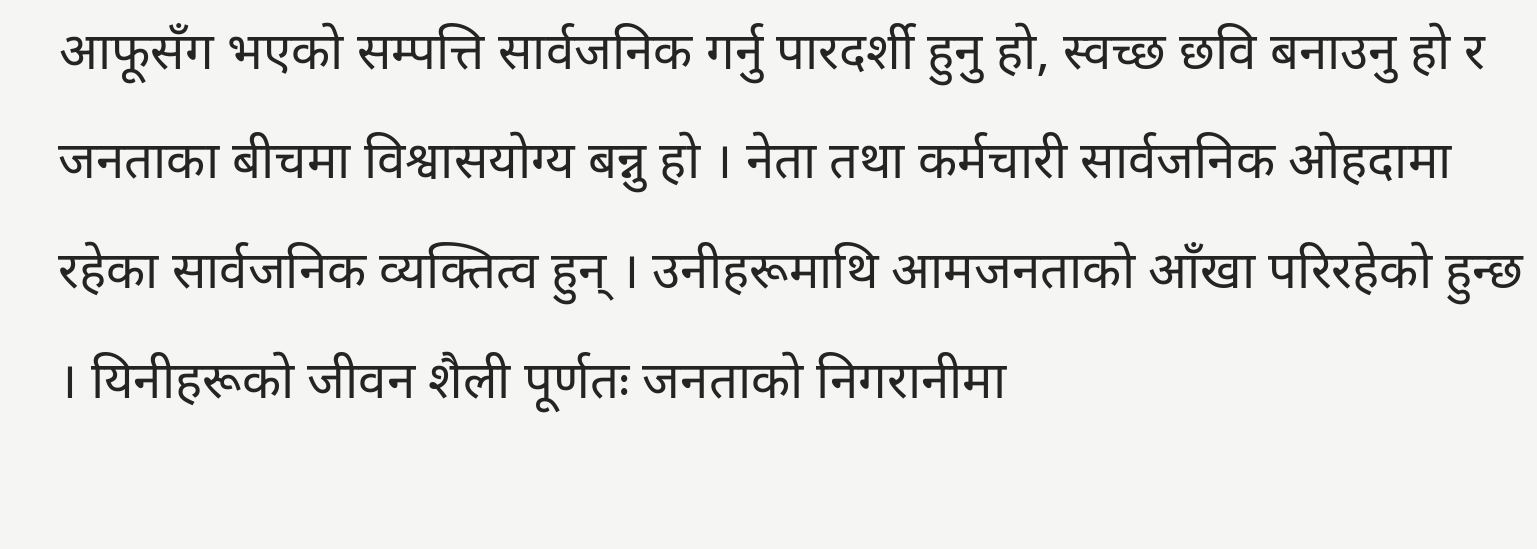आफूसँग भएको सम्पत्ति सार्वजनिक गर्नु पारदर्शी हुनु हो, स्वच्छ छवि बनाउनु हो र जनताका बीचमा विश्वासयोग्य बन्नु हो । नेता तथा कर्मचारी सार्वजनिक ओहदामा रहेका सार्वजनिक व्यक्तित्व हुन् । उनीहरूमाथि आमजनताको आँखा परिरहेको हुन्छ । यिनीहरूको जीवन शैली पूर्णतः जनताको निगरानीमा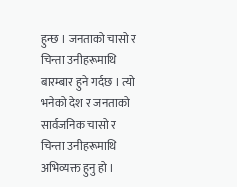हुन्छ । जनताको चासो र चिन्ता उनीहरूमाथि बारम्बार हुने गर्दछ । त्यो भनेको देश र जनताको सार्वजनिक चासो र चिन्ता उनीहरूमाथि अभिव्यक्त हुनु हो ।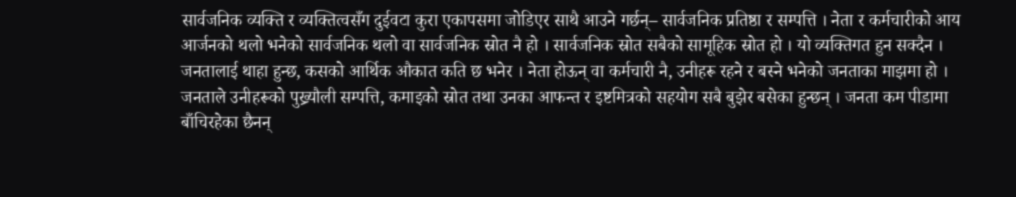सार्वजनिक व्यक्ति र व्यक्तित्वसँग दुईवटा कुरा एकापसमा जोडिएर साथै आउने गर्छन्– सार्वजनिक प्रतिष्ठा र सम्पत्ति । नेता र कर्मचारीको आय आर्जनको थलो भनेको सार्वजनिक थलो वा सार्वजनिक स्रोत नै हो । सार्वजनिक स्रोत सबैको सामूहिक स्रोत हो । यो व्यक्तिगत हुन सक्दैन ।
जनतालाई थाहा हुन्छ, कसको आर्थिक औकात कति छ भनेर । नेता होऊन् वा कर्मचारी नै, उनीहरू रहने र बस्ने भनेको जनताका माझमा हो । जनताले उनीहरूको पुख्र्यौली सम्पत्ति, कमाइको स्रोत तथा उनका आफन्त र इष्टमित्रको सहयोग सबै बुझेर बसेका हुन्छन् । जनता कम पीडामा बाँचिरहेका छैनन्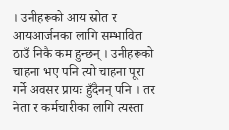। उनीहरूको आय स्रोत र आयआर्जनका लागि सम्भावित ठाउँ निकै कम हुन्छन् । उनीहरूको चाहना भए पनि त्यो चाहना पूरा गर्ने अवसर प्रायः हुँदैनन् पनि । तर नेता र कर्मचारीका लागि त्यस्ता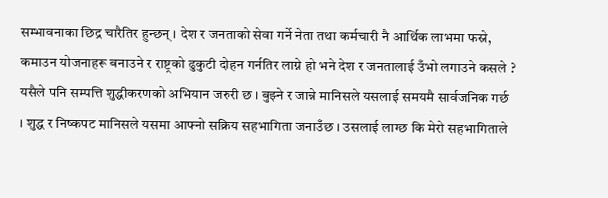सम्भावनाका छिद्र चारैतिर हुन्छन् । देश र जनताको सेवा गर्ने नेता तथा कर्मचारी नै आर्थिक लाभमा फस्ने, कमाउन योजनाहरू बनाउने र राष्ट्रको ढुकुटी दोहन गर्नतिर लाग्ने हो भने देश र जनतालाई उँभो लगाउने कसले ? यसैले पनि सम्पत्ति शुद्धीकरणको अभियान जरुरी छ । बुझ्ने र जान्ने मानिसले यसलाई समयमै सार्वजनिक गर्छ । शुद्ध र निष्कपट मानिसले यसमा आफ्नो सक्रिय सहभागिता जनाउँछ । उसलाई लाग्छ कि मेरो सहभागिताले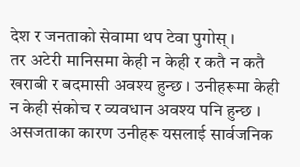देश र जनताको सेवामा थप टेवा पुगोस् ।
तर अटेरी मानिसमा केही न केही र कतै न कतै खराबी र बदमासी अवश्य हुन्छ । उनीहरूमा केही न केही संकोच र व्यवधान अवश्य पनि हुन्छ । असजताका कारण उनीहरू यसलाई सार्वजनिक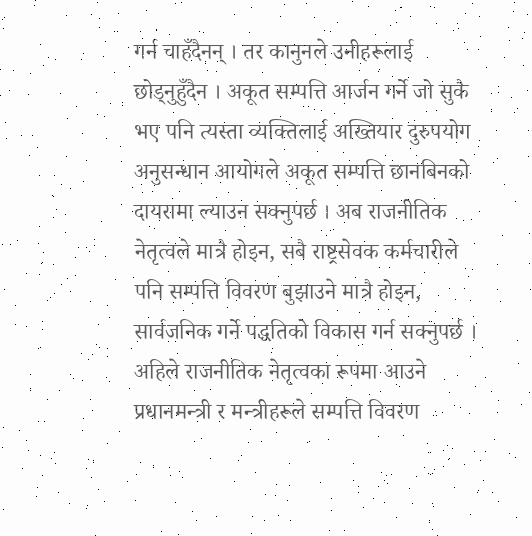गर्न चाहँदैनन् । तर कानुनले उनीहरूलाई छोड्नुहुँदैन । अकूत सम्पत्ति आर्जन गर्ने जो सुकै भए पनि त्यस्ता व्यक्तिलाई अख्तियार दुरुपयोग अनुसन्धान आयोगले अकूत सम्पत्ति छानबिनको दायरामा ल्याउन सक्नुपर्छ । अब राजनीतिक नेतृत्वले मात्रै होइन, सबै राष्ट्रसेवक कर्मचारीले पनि सम्पत्ति विवरण बुझाउने मात्रै होइन, सार्वजनिक गर्ने पद्धतिको विकास गर्न सक्नुपर्छ । अहिले राजनीतिक नेतृत्वका रूपमा आउने प्रधानमन्त्री र मन्त्रीहरूले सम्पत्ति विवरण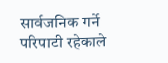सार्वजनिक गर्ने परिपाटी रहेकाले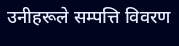उनीहरूले सम्पत्ति विवरण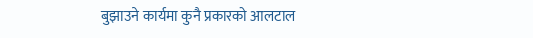बुझाउने कार्यमा कुनै प्रकारको आलटाल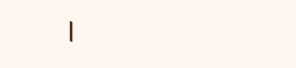।